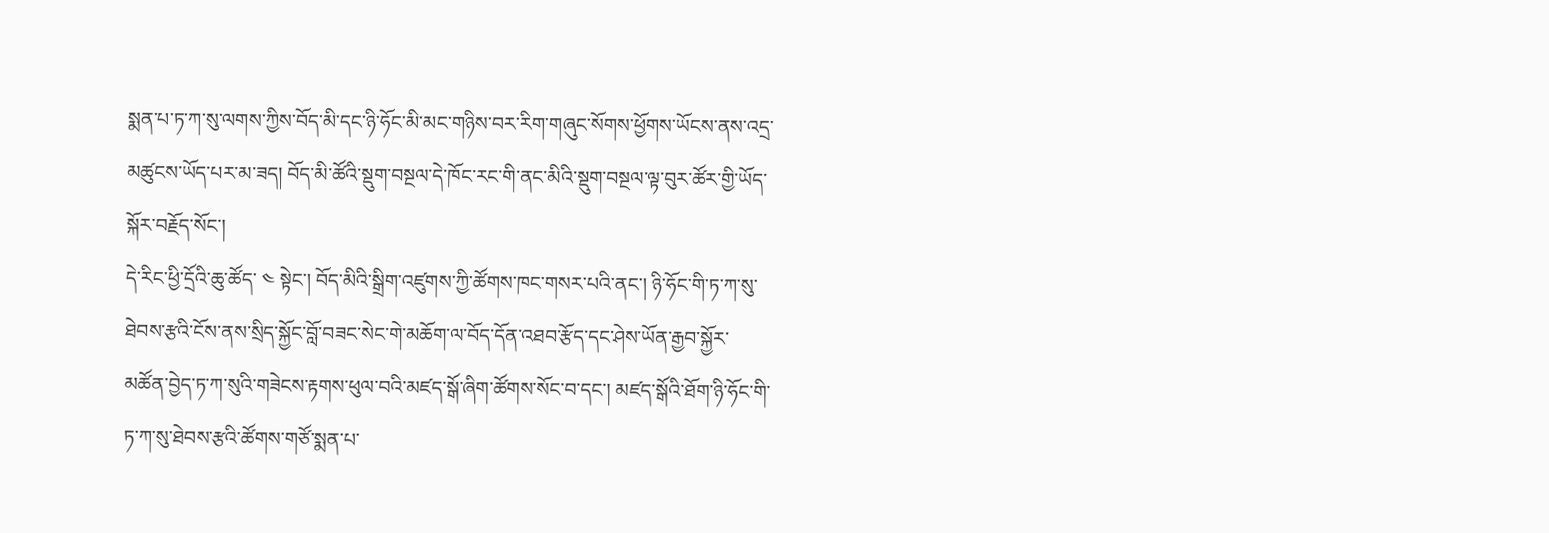སྨན་པ་ཏ་ཀ་སུ་ལགས་ཀྱིས་བོད་མི་དང་ཉི་ཧོང་མི་མང་གཉིས་བར་རིག་གཞུང་སོགས་ཕྱོགས་ཡོངས་ནས་འདྲ་མཚུངས་ཡོད་པར་མ་ཟད། བོད་མི་ཚོའི་སྡུག་བསྔལ་དེ་ཁོང་རང་གི་ནང་མིའི་སྡུག་བསྔལ་ལྟ་བུར་ཚོར་གྱི་ཡོད་སྐོར་བརྗོད་སོང་།
དེ་རིང་ཕྱི་དྲོའི་ཆུ་ཚོད་ ༤ སྟེང་། བོད་མིའི་སྒྲིག་འཛུགས་ཀྱི་ཚོགས་ཁང་གསར་པའི་ནང་། ཉི་ཧོང་གི་ཏ་ཀ་སུ་ཐེབས་རྩའི་ངོས་ནས་སྲིད་སྐྱོང་བློ་བཟང་སེང་གེ་མཆོག་ལ་བོད་དོན་འཐབ་རྩོད་དང་ཤེས་ཡོན་རྒྱབ་སྐྱོར་མཚོན་བྱེད་ཏ་ཀ་སུའི་གཟེངས་རྟགས་ཕུལ་བའི་མཛད་སྒོ་ཞིག་ཚོགས་སོང་བ་དང་། མཛད་སྒོའི་ཐོག་ཉི་ཧོང་གི་ཏ་ཀ་སུ་ཐེབས་རྩའི་ཚོགས་གཙོ་སྨན་པ་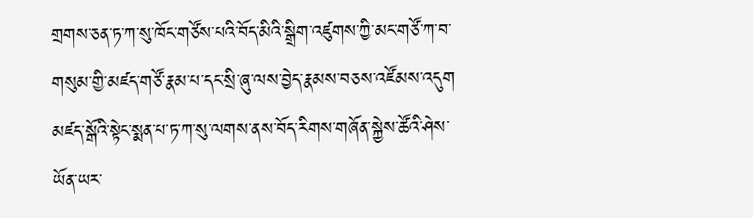གྲགས་ཅན་ཏ་ཀ་སུ་ཁོང་གཙོས་པའི་བོད་མིའི་སྒྲིག་འཛུགས་ཀྱི་མང་གཙོ་ཀ་བ་གསུམ་གྱི་མཛད་གཙོ་རྣམ་པ་དང་སྲི་ཞུ་ལས་བྱེད་རྣམས་བཅས་འཛོམས་འདུག
མཛད་སྒོའི་སྟེང་སྨན་པ་ཏ་ཀ་སུ་ལགས་ནས་བོད་རིགས་གཞོན་སྐྱེས་ཚོའི་ཤེས་ཡོན་ཡར་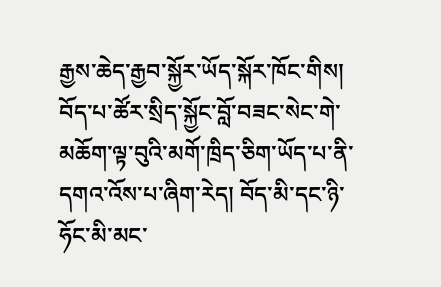རྒྱས་ཆེད་རྒྱབ་སྐྱོར་ཡོད་སྐོར་ཁོང་གིས། བོད་པ་ཚོར་སྲིད་སྐྱོང་བློ་བཟང་སེང་གེ་མཆོག་ལྟ་བུའི་མགོ་ཁྲིད་ཅིག་ཡོད་པ་ནི་དགའ་འོས་པ་ཞིག་རེད། བོད་མི་དང་ཉི་ཧོང་མི་མང་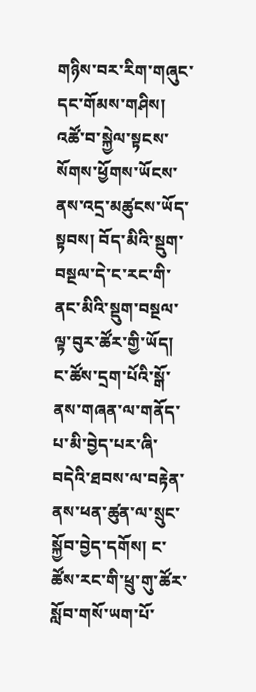གཉིས་བར་རིག་གཞུང་དང་གོམས་གཤིས། འཚོ་བ་སྐྱེལ་སྟངས་སོགས་ཕྱོགས་ཡོངས་ནས་འདྲ་མཚུངས་ཡོད་སྟབས། བོད་མིའི་སྡུག་བསྔལ་དེ་ང་རང་གི་ནང་མིའི་སྡུག་བསྔལ་ལྟ་བུར་ཚོར་གྱི་ཡོད། ང་ཚོས་དྲག་པོའི་སྒོ་ནས་གཞན་ལ་གནོད་པ་མི་བྱེད་པར་ཞི་བདེའི་ཐབས་ལ་བརྟེན་ནས་ཕན་ཚུན་ལ་སྲུང་སྐྱོབ་བྱེད་དགོས། ང་ཚོས་རང་གི་ཕྲུ་གུ་ཚོར་སློབ་གསོ་ཡག་པོ་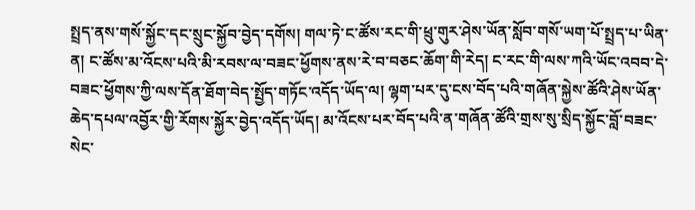སྤྲད་ནས་གསོ་སྐྱོང་དང་སྲུང་སྐྱོབ་བྱེད་དགོས། གལ་ཏེ་ང་ཚོས་རང་གི་ཕྲུ་གུར་ཤེས་ཡོན་སློབ་གསོ་ཡག་པོ་སྤྲད་པ་ཡིན་ན། ང་ཚོས་མ་འོངས་པའི་མི་རབས་ལ་བཟང་ཕྱོགས་ནས་རེ་བ་བཅང་ཆོག་གི་རེད། ང་རང་གི་ལས་ཀའི་ཡོང་འབབ་དེ་བཟང་ཕྱོགས་ཀྱི་ལས་དོན་ཐོག་བེད་སྤྱོད་གཏོང་འདོད་ཡོད་ལ། ལྷག་པར་དུ་ངས་བོད་པའི་གཞོན་སྐྱེས་ཚོའི་ཤེས་ཡོན་ཆེད་དཔལ་འབྱོར་གྱི་རོགས་སྐྱོར་བྱེད་འདོད་ཡོད། མ་འོངས་པར་བོད་པའི་ན་གཞོན་ཚོའི་གྲས་སུ་སྲིད་སྐྱོང་བློ་བཟང་སེང་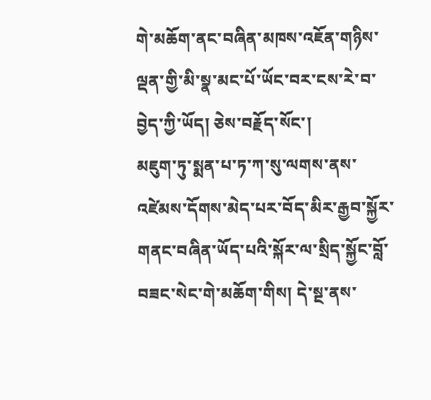གེ་མཆོག་ནང་བཞིན་མཁས་འཇོན་གཉིས་ལྡན་གྱི་མི་སྣ་མང་པོ་ཡོང་བར་ངས་རེ་བ་བྱེད་ཀྱི་ཡོད། ཅེས་བརྗོད་སོང་།
མཇུག་ཏུ་སྨན་པ་ཏ་ཀ་སུ་ལགས་ནས་འཛེམས་དོགས་མེད་པར་བོད་མིར་རྒྱབ་སྐྱོར་གནང་བཞིན་ཡོད་པའི་སྐོར་ལ་སྲིད་སྐྱོང་བློ་བཟང་སེང་གེ་མཆོག་གིས། དེ་སྔ་ནས་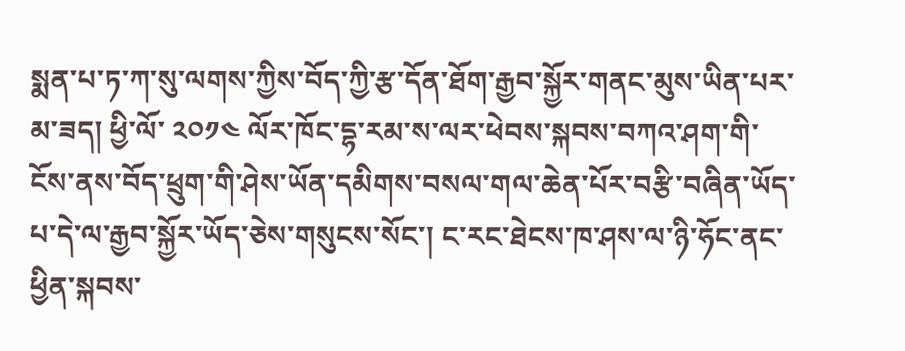སྨན་པ་ཏ་ཀ་སུ་ལགས་ཀྱིས་བོད་ཀྱི་རྩ་དོན་ཐོག་རྒྱབ་སྐྱོར་གནང་མུས་ཡིན་པར་མ་ཟད། ཕྱི་ལོ་ ༢༠༡༤ ལོར་ཁོང་དྷ་རམ་ས་ལར་ཕེབས་སྐབས་བཀའ་ཤག་གི་ངོས་ནས་བོད་ཕྲུག་གི་ཤེས་ཡོན་དམིགས་བསལ་གལ་ཆེན་པོར་བརྩི་བཞིན་ཡོད་པ་དེ་ལ་རྒྱབ་སྐྱོར་ཡོད་ཅེས་གསུངས་སོང་། ང་རང་ཐེངས་ཁ་ཤས་ལ་ཉི་ཧོང་ནང་ཕྱིན་སྐབས་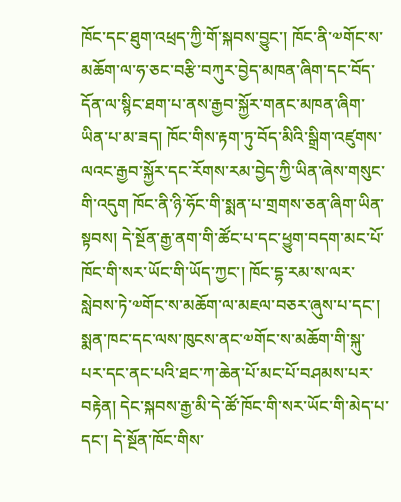ཁོང་དང་ཐུག་འཕྲད་ཀྱི་གོ་སྐབས་བྱུང་། ཁོང་ནི་༧གོང་ས་མཆོག་ལ་ཧ་ཅང་བརྩི་བཀུར་བྱེད་མཁན་ཞིག་དང་བོད་དོན་ལ་སྙིང་ཐག་པ་ནས་རྒྱབ་སྐྱོར་གནང་མཁན་ཞིག་ཡིན་པ་མ་ཟད། ཁོང་གིས་རྟག་ཏུ་བོད་མིའི་སྒྲིག་འཛུགས་ལའང་རྒྱབ་སྐྱོར་དང་རོགས་རམ་བྱེད་ཀྱི་ཡིན་ཞེས་གསུང་གི་འདུག ཁོང་ནི་ཉི་ཧོང་གི་སྨན་པ་གྲགས་ཅན་ཞིག་ཡིན་སྟབས། དེ་སྔོན་རྒྱ་ནག་གི་ཚོང་པ་དང་ཕྱུག་བདག་མང་པོ་ཁོང་གི་སར་ཡོང་གི་ཡོད་ཀྱང་། ཁོང་དྷ་རམ་ས་ལར་སླེབས་ཏེ་༧གོང་ས་མཆོག་ལ་མཇལ་བཅར་ཞུས་པ་དང་། སྨན་ཁང་དང་ལས་ཁུངས་ནང་༧གོང་ས་མཆོག་གི་སྐུ་པར་དང་ནང་པའི་ཐང་ཀ་ཆེན་པོ་མང་པོ་བཤམས་པར་བརྟེན། དེང་སྐབས་རྒྱ་མི་དེ་ཚོ་ཁོང་གི་སར་ཡོང་གི་མེད་པ་དང་། དེ་སྔོན་ཁོང་གིས་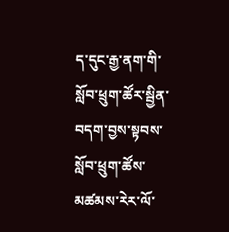ད་དུང་རྒྱ་ནག་གི་སློབ་ཕྲུག་ཚོར་སྦྱིན་བདག་བྱས་སྟབས་སློབ་ཕྲུག་ཚོས་མཚམས་རེར་ལོ་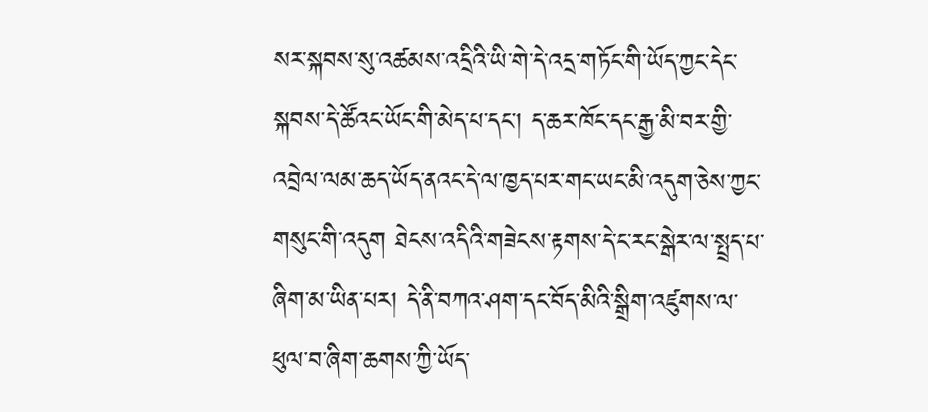སར་སྐབས་སུ་འཚམས་འདྲིའི་ཡི་གེ་དེ་འདྲ་གཏོང་གི་ཡོད་ཀྱང་དེང་སྐབས་དེ་ཚོའང་ཡོང་གི་མེད་པ་དང་། ད་ཆར་ཁོང་དང་རྒྱ་མི་བར་གྱི་འབྲེལ་ལམ་ཆད་ཡོད་ནའང་དེ་ལ་ཁྱད་པར་གང་ཡང་མི་འདུག་ཅེས་ཀྱང་གསུང་གི་འདུག ཐེངས་འདིའི་གཟེངས་རྟགས་དེ་ང་རང་སྒེར་ལ་སྤྲད་པ་ཞིག་མ་ཡིན་པར། དེ་ནི་བཀའ་ཤག་དང་བོད་མིའི་སྒྲིག་འཛུགས་ལ་ཕུལ་བ་ཞིག་ཆགས་ཀྱི་ཡོད་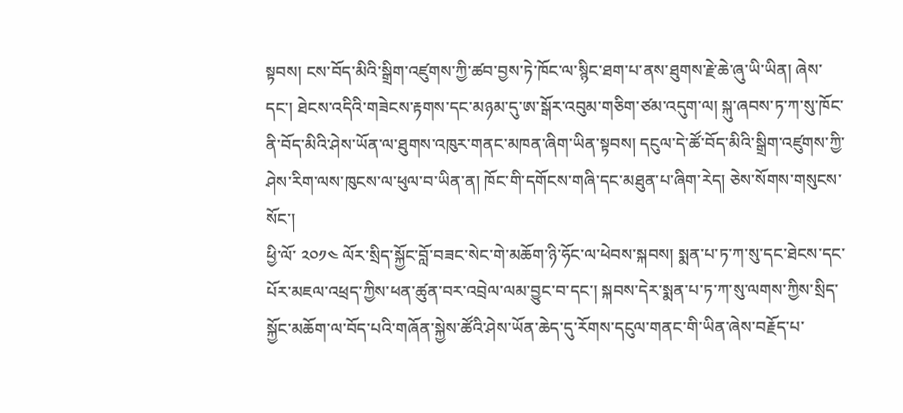སྟབས། ངས་བོད་མིའི་སྒྲིག་འཛུགས་ཀྱི་ཚབ་བྱས་ཏེ་ཁོང་ལ་སྙིང་ཐག་པ་ནས་ཐུགས་རྗེ་ཆེ་ཞུ་ཡི་ཡིན། ཞེས་དང་། ཐེངས་འདིའི་གཟེངས་རྟགས་དང་མཉམ་དུ་ཨ་སྒོར་འབུམ་གཅིག་ཙམ་འདུག་ལ། སྐུ་ཞབས་ཏ་ཀ་སུ་ཁོང་ནི་བོད་མིའི་ཤེས་ཡོན་ལ་ཐུགས་འཁུར་གནང་མཁན་ཞིག་ཡིན་སྟབས། དངུལ་དེ་ཚོ་བོད་མིའི་སྒྲིག་འཛུགས་ཀྱི་ཤེས་རིག་ལས་ཁུངས་ལ་ཕུལ་བ་ཡིན་ན། ཁོང་གི་དགོངས་གཞི་དང་མཐུན་པ་ཞིག་རེད། ཅེས་སོགས་གསུངས་སོང་།
ཕྱི་ལོ་ ༢༠༡༤ ལོར་སྲིད་སྐྱོང་བློ་བཟང་སེང་གེ་མཆོག་ཉི་ཧོང་ལ་ཕེབས་སྐབས། སྨན་པ་ཏ་ཀ་སུ་དང་ཐེངས་དང་པོར་མཇལ་འཕྲད་ཀྱིས་ཕན་ཚུན་བར་འབྲེལ་ལམ་བྱུང་བ་དང་། སྐབས་དེར་སྨན་པ་ཏ་ཀ་སུ་ལགས་ཀྱིས་སྲིད་སྐྱོང་མཆོག་ལ་བོད་པའི་གཞོན་སྐྱེས་ཚོའི་ཤེས་ཡོན་ཆེད་དུ་རོགས་དངུལ་གནང་གི་ཡིན་ཞེས་བརྗོད་པ་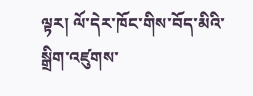ལྟར། ལོ་དེར་ཁོང་གིས་བོད་མིའི་སྒྲིག་འཛུགས་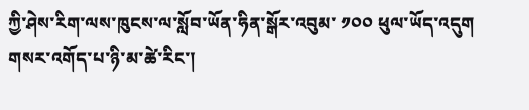ཀྱི་ཤེས་རིག་ལས་ཁུངས་ལ་སློབ་ཡོན་ཧིན་སྒོར་འབུམ་ ༡༠༠ ཕུལ་ཡོད་འདུག
གསར་འགོད་པ་ཉི་མ་ཚེ་རིང་།